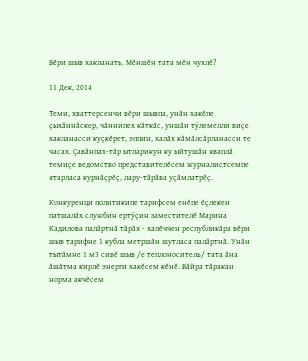Вĕри шыв хакланать. Мĕншĕн тата мĕн чухлĕ?

11 Дек, 2014

Теми, хваттерсенчи вĕри шывпа, унăн хакĕпе çыхăннăскер, чăннипех кăткăс, уншăн тÿлемелли виçе хакланасси куçкĕрет, эппин, халăх кăмăлсăрланасси те часах. Çавăнпах-тăр ытларикун ку ыйтушăн яваплă темиçе ведомство представителĕсем журналистсемпе ятарласа курнăçрĕç, лару-тăрăва уçăмлатрĕç.

Конкуренци политикипе тарифсем енĕпе ĕçлекен патшалăх службин ертÿçин заместителĕ Марина Кадилова палăртнă тăрăх - халĕччен республикăра вĕри шыв тарифне 1 кубла метршăн шутласа палăртнă. Унăн тытăмне 1 м3 сивĕ шыв /е теплоноситель/ тата ăна ăшăтма кирлĕ энерги хакĕсем кĕнĕ. Вăйра тăракан норма акчĕсем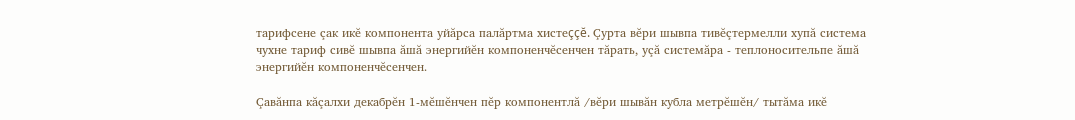тарифсене çак икĕ компонента уйăрса палăртма хистеççĕ. Çурта вĕри шывпа тивĕçтермелли хупă система чухне тариф сивĕ шывпа ăшă энергийĕн компоненчĕсенчен тăрать, уçă системăра - теплоносительпе ăшă энергийĕн компоненчĕсенчен.

Çавăнпа кăçалхи декабрĕн 1-мĕшĕнчен пĕр компонентлă /вĕри шывăн кубла метрĕшĕн/ тытăма икĕ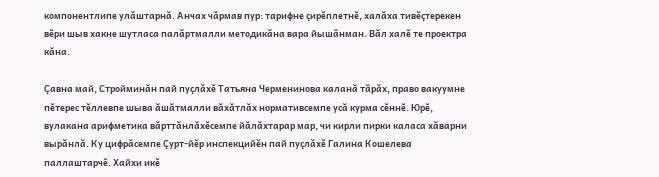компонентлипе улăштарнă. Анчах чăрмав пур: тарифне çирĕплетнĕ, халăха тивĕçтерекен вĕри шыв хакне шутласа палăртмалли методикăна вара йышăнман. Вăл халĕ те проектра кăна.

Çавна май, Стройминăн пай пуçлăхĕ Татьяна Черменинова каланă тăрăх, право вакуумне пĕтерес тĕллевпе шыва ăшăтмалли вăхăтлăх нормативсемпе усă курма сĕннĕ. Юрĕ, вулакана арифметика вăрттăнлăхĕсемпе йăлăхтарар мар, чи кирли пирки каласа хăварни вырăнлă. Ку цифрăсемпе Çурт-йĕр инспекцийĕн пай пуçлăхĕ Галина Кошелева паллаштарчĕ. Хайхи икĕ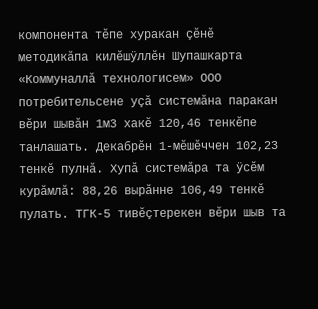компонента тĕпе хуракан çĕнĕ методикăпа килĕшÿллĕн Шупашкарта «Коммуналлă технологисем» ООО потребительсене уçă системăна паракан вĕри шывăн 1м3 хакĕ 120,46 тенкĕпе танлашать. Декабрĕн 1-мĕшĕччен 102,23 тенкĕ пулнă. Хупă системăра та ÿсĕм курăмлă: 88,26 вырăнне 106,49 тенкĕ пулать. ТГК-5 тивĕçтерекен вĕри шыв та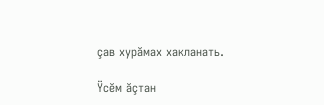çав хурăмах хакланать.

Ÿсĕм ăçтан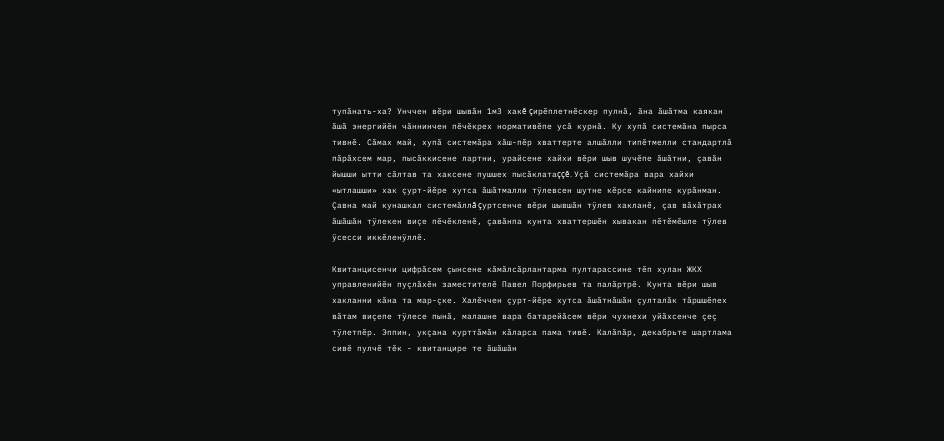тупăнать-ха? Унччен вĕри шывăн 1м3 хакĕ çирĕплетнĕскер пулнă, ăна ăшăтма каякан ăшă энергийĕн чăннинчен пĕчĕкрех нормативĕпе усă курнă. Ку хупă системăна пырса тивнĕ. Сăмах май, хупă системăра хăш-пĕр хваттерте алшăлли типĕтмелли стандартлă пăрăхсем мар, пысăккисене лартни, урайсене хайхи вĕри шыв шучĕпе ăшăтни, çавăн йышши ытти сăлтав та хаксене пушшех пысăклатаççĕ. Уçă системăра вара хайхи «ытлашши» хак çурт-йĕре хутса ăшăтмалли тÿлевсен шутне кĕрсе кайнипе курăнман. Çавна май кунашкал системăллă çуртсенче вĕри шывшăн тÿлев хакланĕ, çав вăхăтрах ăшăшăн тÿлекен виçе пĕчĕкленĕ, çавăнпа кунта хваттершĕн хывакан пĕтĕмĕшле тÿлев ÿсесси иккĕленÿллĕ.

Квитанцисенчи цифрăсем çынсене кăмăлсăрлантарма пултарассине тĕп хулан ЖКХ управленийĕн пуçлăхĕн заместителĕ Павел Порфирьев та палăртрĕ. Кунта вĕри шыв хакланни кăна та мар-çке. Халĕччен çурт-йĕре хутса ăшăтнăшăн çулталăк тăршшĕпех вăтам виçепе тÿлесе пынă, малашне вара батарейăсем вĕри чухнехи уйăхсенче çеç тÿлетпĕр. Эппин, укçана курттăмăн кăларса пама тивĕ. Калăпăр, декабрьте шартлама сивĕ пулчĕ тĕк - квитанцире те ăшăшăн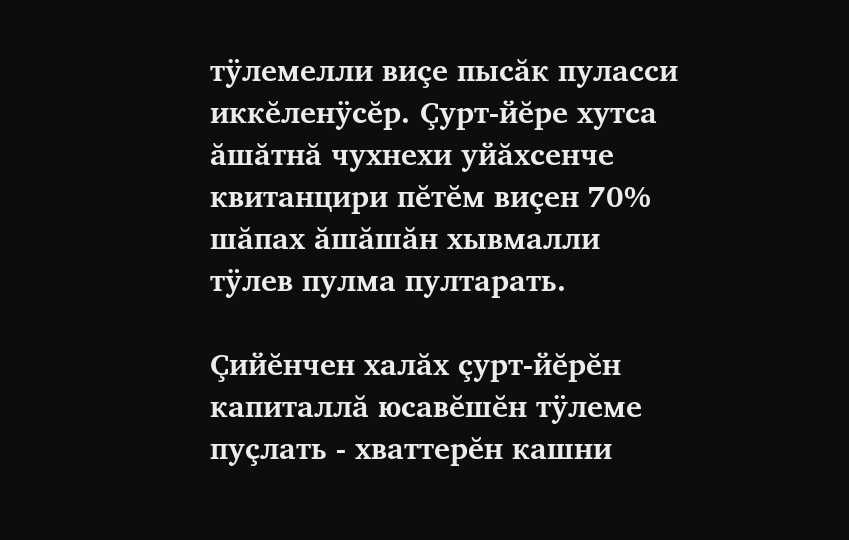тÿлемелли виçе пысăк пуласси иккĕленÿсĕр. Çурт-йĕре хутса ăшăтнă чухнехи уйăхсенче квитанцири пĕтĕм виçен 70% шăпах ăшăшăн хывмалли тÿлев пулма пултарать.

Çийĕнчен халăх çурт-йĕрĕн капиталлă юсавĕшĕн тÿлеме пуçлать - хваттерĕн кашни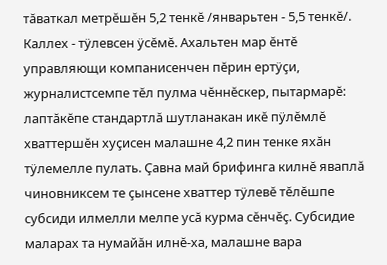тăваткал метрĕшĕн 5,2 тенкĕ /январьтен - 5,5 тенкĕ/. Каллех - тÿлевсен ÿсĕмĕ. Ахальтен мар ĕнтĕ управляющи компанисенчен пĕрин ертÿçи, журналистсемпе тĕл пулма чĕннĕскер, пытармарĕ: лаптăкĕпе стандартлă шутланакан икĕ пÿлĕмлĕ хваттершĕн хуçисен малашне 4,2 пин тенке яхăн тÿлемелле пулать. Çавна май брифинга килнĕ яваплă чиновниксем те çынсене хваттер тÿлевĕ тĕлĕшпе субсиди илмелли мелпе усă курма сĕнчĕç. Субсидие маларах та нумайăн илнĕ-ха, малашне вара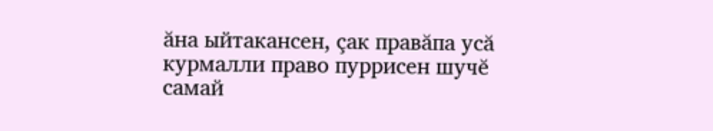ăна ыйтакансен, çак правăпа усă курмалли право пуррисен шучĕ самай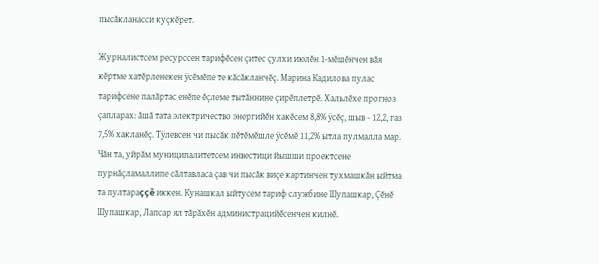пысăкланасси куçкĕрет.

Журналистсем ресурссен тарифĕсен çитес çулхи июлĕн 1-мĕшĕнчен вăя кĕртме хатĕрленекен ÿсĕмĕпе те кăсăкланчĕç. Марина Кадилова пулас тарифсене палăртас енĕпе ĕçлеме тытăннине çирĕплетрĕ. Хальлĕхе прогноз çапларах: ăшă тата электричество энергийĕн хакĕсем 8,8% ÿсĕç, шыв - 12,2, газ 7,5% хакланĕç. Тÿлевсен чи пысăк пĕтĕмĕшле ÿсĕмĕ 11,2% ытла пулмалла мар. Чăн та, уйрăм муниципалитетсем инвестици йышши проектсене пурнăçламаллипе сăлтавласа çав чи пысăк виçе картинчен тухмашкăн ыйтма та пултараççĕ иккен. Кунашкал ыйтусем тариф службине Шупашкар, Çĕнĕ Шупашкар, Лапсар ял тăрăхĕн администрацийĕсенчен килнĕ.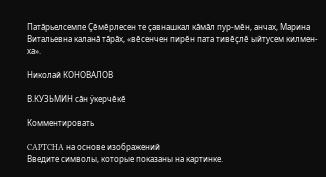Патăрьелсемпе Çĕмĕрлесен те çавнашкал кăмăл пур-мĕн, анчах, Марина Витальевна каланă тăрăх, «вĕсенчен пирĕн пата тивĕçлĕ ыйтусем килмен-ха».

Николай КОНОВАЛОВ

В.КУЗЬМИН сăн ÿкерчĕкĕ

Комментировать

CAPTCHA на основе изображений
Введите символы, которые показаны на картинке.